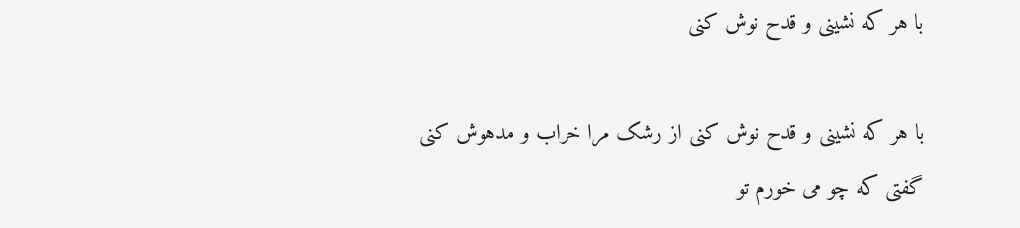با هر که نشینی و قدح نوش کنی

با هر که نشینی و قدح نوش کنی از رشک مرا خراب و مدهوش کنی گفتی که چو می خورم تو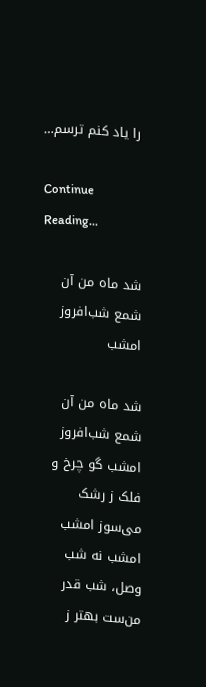را یاد کنم ترسم…

Continue Reading...

شد ماه من آن شمع شب‌افروز امشب

شد ماه من آن شمع شب‌افروز امشب گو چرخ و فلک ز رشک می‌سوز امشب امشب نه شب وصل، شب قدر من‌ست بهتر ز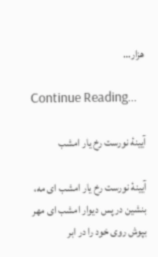هزار…

Continue Reading...

آیینهٔ نورست رخ یار امشب

آیینهٔ نورست رخ یار امشب ای مه، بنشین در پس دیوار امشب ای مهر بپوش روی خود را در ابر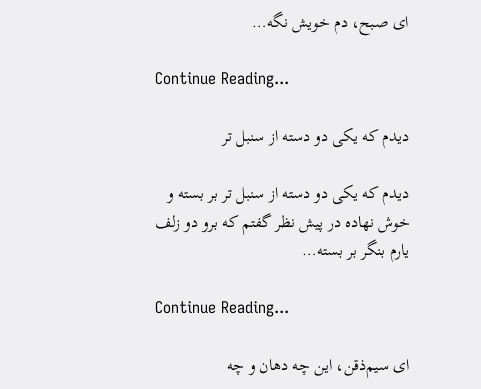ای صبح، دم خویش نگه…

Continue Reading...

دیدم که یکی دو دسته از سنبل تر

دیدم که یکی دو دسته از سنبل تر بر بسته و خوش نهاده در پیش نظر گفتم که برو دو زلف یارم بنگر بر بسته…

Continue Reading...

ای سیم‌ذقن، این چه دهان و چه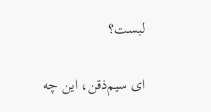لبست؟

ای سیم‌ذقن، این چه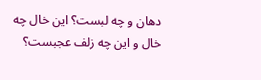دهان و چه لبست؟ این خال چه خال و این چه زلف عجبست؟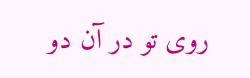روی تو در آن دو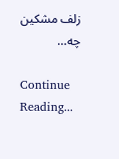زلف مشکین چه…

Continue Reading...